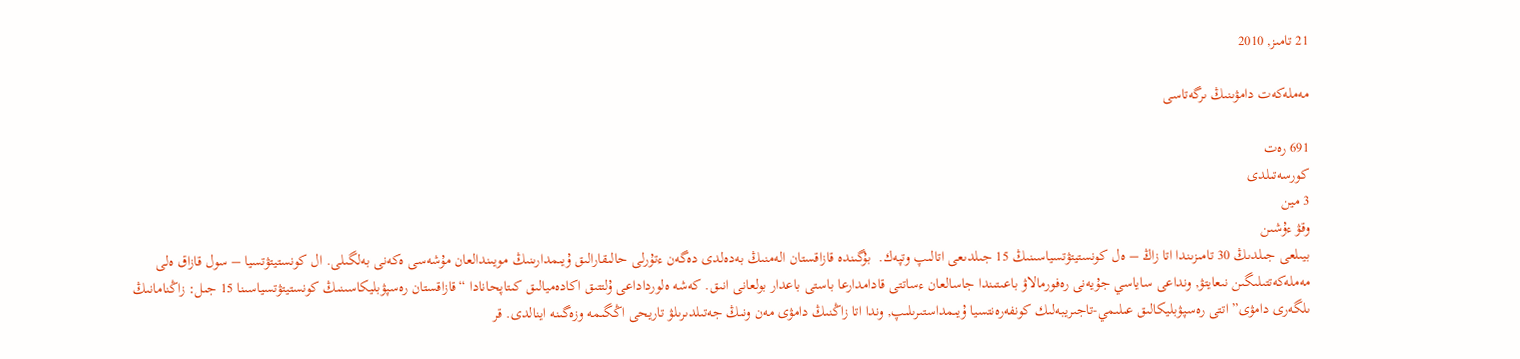21 تامىز, 2010

مەملەكەت دامۋىنىڭ ىرگەتاسى

691 رەت
كورسەتىلدى
3 مين
وقۋ ءۇشىن
بيىلعى جىلدىڭ 30 تامىزىندا اتا زاڭ – ەل كونستيتۋتسياسىنىڭ 15 جىلدىعى اتالىپ وتپەك.  بۇگىندە قازاقستان الەمنىڭ بەدەلدى دەگەن ءتۇرلى حالىقارالىق ۇيىمدارىنىڭ مويىندالعان مۇشەسى ەكەنى بەلگىلى. ال كونستيتۋتسيا – سول قازاق ەلى مەملەكەتتىلىگىن نىعايتۋ, ونداعى ساياسي جۇيەنى رەفورمالاۋ باعىتىندا جاسالعان ءساتتى قادامدارعا باستى باعدار بولعانى انىق. كەشە ەلورداداعى ۇلتتىق اكادەميالىق كىتاپحانادا “قازاقستان رەسپۋبليكاسىنىڭ كونستيتۋتسياسىنا 15 جىل: زاڭنامانىڭ ىلگەرى دامۋى” اتتى رەسپۋبليكالىق عىلىمي-تاجىريبەلىك كونفەرەنتسيا ۇيىمداستىرىلىپ, وندا اتا زاڭنىڭ دامۋى مەن ونىڭ جەتىلدىرىلۋ تاريحى اڭگىمە وزەگىنە اينالدى. قر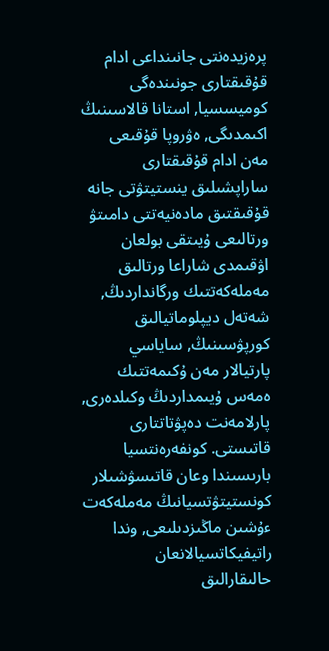پرەزيدەنتى جانىنداعى ادام قۇقىقتارى جونىندەگى كوميسسيا, استانا قالاسىنىڭ اكىمدىگى, ەۋروپا قۇقىعى مەن ادام قۇقىقتارى ساراپشىلىق ينستيتۋتى جانە قۇقىقتىق مادەنيەتتى دامىتۋ ورتالىعى ۇيىتقى بولعان اۋقىمدى شاراعا ورتالىق مەملەكەتتىك ورگانداردىڭ, شەتەل ديپلوماتيالىق كورپۋسىنىڭ, ساياسي پارتيالار مەن ۇكىمەتتىك ەمەس ۇيىمداردىڭ وكىلدەرى, پارلامەنت دەپۋتاتتارى قاتىستى. كونفەرەنتسيا بارىسىندا وعان قاتىسۋشىلار كونستيتۋتسيانىڭ مەملەكەت ءۇشىن ماڭىزدىلىعى, وندا راتيفيكاتسيالانعان حالىقارالىق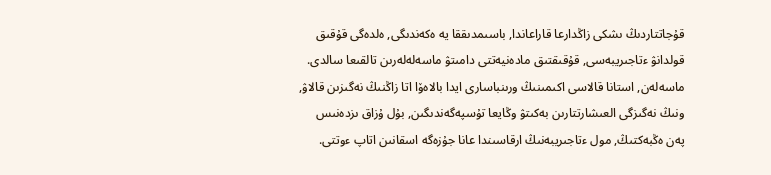قۇجاتتاردىڭ ىشكى زاڭدارعا قاراعاندا, باسىمدىققا يە ەكەندىگى, ەلدەگى قۇقىق قولدانۋ ءتاجىريبەسى, قۇقىقتىق مادەنيەتتى دامىتۋ ماسەلەلەرىن تالقىعا سالدى. ماسەلەن, استانا قالاسى اكىمىنىڭ ورىنباسارى ايدا بالاەۆا اتا زاڭنىڭ نەگىزىن قالاۋ, ونىڭ نەگىزگى العىشارتتارىن بەكىتۋ وڭايعا تۇسپەگەندىگىن, بۇل ۇزاق ىزدەنىس پەن ەڭبەكتىڭ, مول ءتاجىريبەنىڭ ارقاسىندا عانا جۇزەگە اسقانىن اتاپ ءوتتى.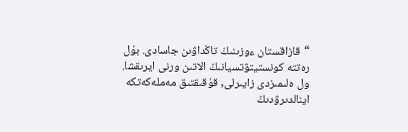“قازاقستان ءوزىنىڭ تاڭداۋىن جاسادى. بۇل رەتتە كونستيتۋتسيانىڭ الاتىن ورنى ايرىقشا. ول ەلىمىزدى زايىرلى, قۇقىقتىق مەملەكەتكە اينالدىرۋدىڭ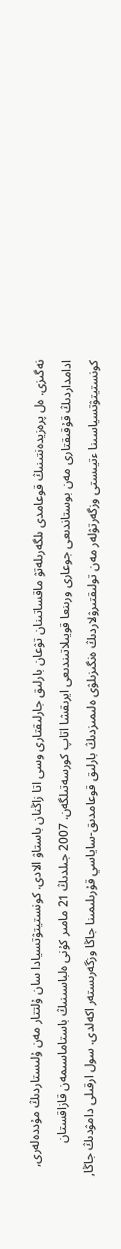نەگىزى. ەل پرەزيدەنتىنىڭ قوعامدى ىلگەرىلەتۋ ماقساتىنان تۋعان بارلىق جارلىقتارى وسى اتا زاڭنان باستاۋ الادى. كونستيتۋتسيادا سان ۇلتتار مەن ۇلىستاردىڭ مۇددەلەرى, ادامداردىڭ قۇقىقتارى مەن بوستاندىعى جوعارى ورىنعا قويىلاتىندىعى ايرىقشا اتاپ كورسەتىلگەن. 2007 جىلدىڭ 21 مامىر كۇنى ەلباسىنىڭ باستاماسىمەن قازاقستان كونستيتۋتسياسىنا ءتيىستى وزگەرتۋلەر مەن تولىقتىرۋلاردىڭ ەنگىزىلۋى ەلىمىزدىڭ بارلىق قوعامدىق-ساياسي قۇرىلىمىنا جاڭا وزگەرىستەر اكەلدى. سول ارقىلى دامۋدىڭ جاڭا,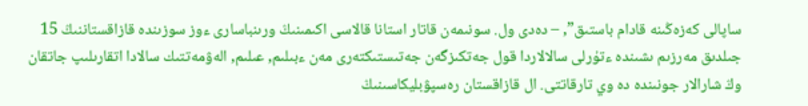ساپالى كەزەڭىنە قادام باستىق”, – دەدى ول. سونىمەن قاتار استانا قالاسى اكىمىنىڭ ورىنباسارى ءوز سوزىندە قازاقستاننىڭ 15 جىلدىق مەرزىم ىشىندە ءتۇرلى سالالاردا قول جەتكىزگەن جەتىستىكتەرى مەن ءبىلىم, عىلىم, الەۋمەتتىك سالادا اتقارىلىپ جاتقان وڭ شارالار جونىندە دە وي تارقاتتى. ال قازاقستان رەسپۋبليكاسىنىڭ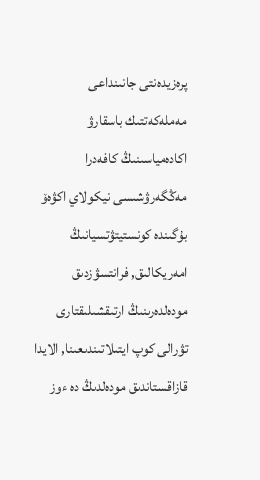پرەزيدەنتى جانىنداعى مەملەكەتتىك باسقارۋ اكادەمياسىنىڭ كافەدرا مەڭگەرۋشىسى نيكولاي اكۋەۆ بۇگىندە كونستيتۋتسيانىڭ امەريكالىق, فرانتسۋزدىق مودەلدەرىنىڭ ارتىقشىلىقتارى تۋرالى كوپ ايتىلاتىندىعىنا, الايدا قازاقستاندىق مودەلدىڭ دە ءوز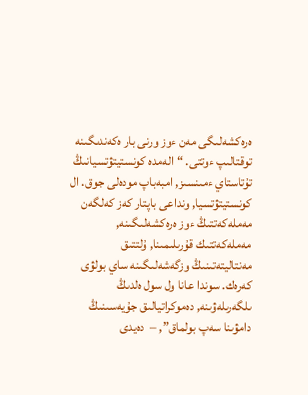ەرەكشەلىگى مەن ءوز ورنى بار ەكەندىگىنە توقتالىپ ءوتتى. “الەمدە كونستيتۋتسيانىڭ تۇتاستاي ءمىنسىز, امبەباپ مودەلى جوق. ال كونستيتۋتسيا, ونداعى باپتار كەز كەلگەن مەملەكەتتىڭ ءوز ەرەكشەلىگىنە, مەملەكەتتىك قۇرىلىمىنا, ۇلتتىق مەنتاليتەتىنىڭ وزگەشەلىگىنە ساي بولۋى كەرەك. سوندا عانا ول سول ەلدىڭ ىلگەرىلەۋىنە, دەموكراتيالىق جۇيەسىنىڭ دامۋىنا سەپ بولماق”, –  دەيدى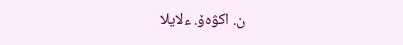ن. اكۋەۆ. ءلايلا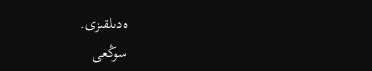ەدىلقىزى.
سوڭعى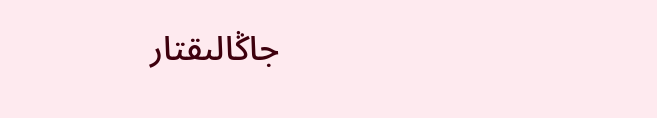جاڭالىقتار